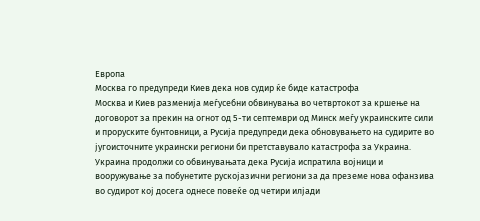Европа
Москва го предупреди Киев дека нов судир ќе биде катастрофа
Москва и Киев разменија меѓусебни обвинувања во четвртокот за кршење на договорот за прекин на огнот од 5-ти септември од Минск меѓу украинските сили и проруските бунтовници, а Русија предупреди дека обновувањето на судирите во југоисточните украински региони би претставувало катастрофа за Украина.
Украина продолжи со обвинувањата дека Русија испратила војници и вооружување за побунетите рускојазични региони за да преземе нова офанзива во судирот кој досега однесе повеќе од четири илјади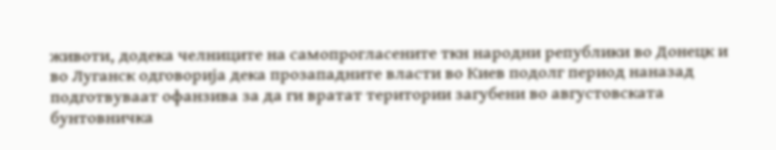животи, додека челниците на самопрогласените ткн народни републики во Донецк и во Луганск одговорија дека прозападните власти во Киев подолг период наназад подготвуваат офанзива за да ги вратат територии загубени во августовската бунтовничка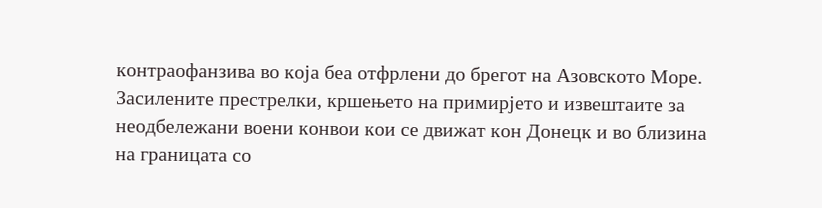контраофанзива во која беа отфрлени до брегот на Азовското Море. Засилените престрелки, кршењето на примирјето и извештаите за неодбележани воени конвои кои се движат кон Донецк и во близина на границата со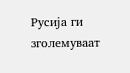Русија ги зголемуваат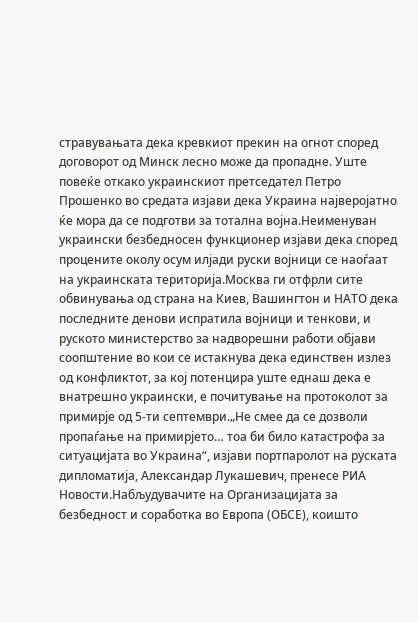стравувањата дека кревкиот прекин на огнот според договорот од Минск лесно може да пропадне. Уште повеќе откако украинскиот претседател Петро Прошенко во средата изјави дека Украина најверојатно ќе мора да се подготви за тотална војна.Неименуван украински безбедносен функционер изјави дека според процените околу осум илјади руски војници се наоѓаат на украинската територија.Москва ги отфрли сите обвинувања од страна на Киев, Вашингтон и НАТО дека последните денови испратила војници и тенкови, и руското министерство за надворешни работи објави соопштение во кои се истакнува дека единствен излез од конфликтот, за кој потенцира уште еднаш дека е внатрешно украински, е почитување на протоколот за примирје од 5-ти септември.„Не смее да се дозволи пропаѓање на примирјето… тоа би било катастрофа за ситуацијата во Украина“, изјави портпаролот на руската дипломатија, Александар Лукашевич, пренесе РИА Новости.Набљудувачите на Организацијата за безбедност и соработка во Европа (ОБСЕ), коишто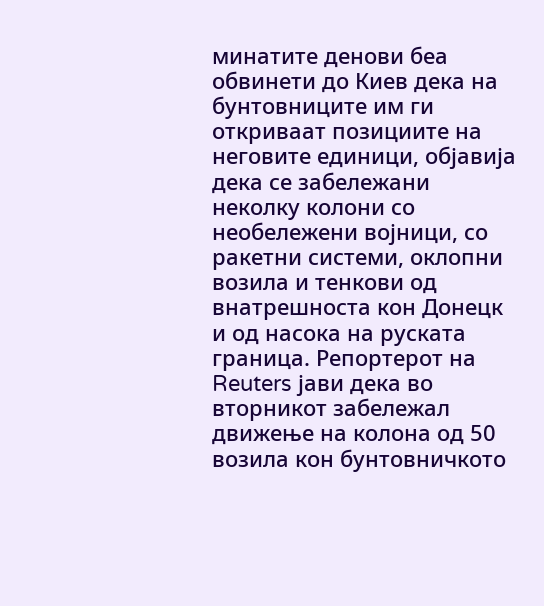минатите денови беа обвинети до Киев дека на бунтовниците им ги откриваат позициите на неговите единици, објавија дека се забележани неколку колони со необележени војници, со ракетни системи, оклопни возила и тенкови од внатрешноста кон Донецк и од насока на руската граница. Репортерот на Reuters јави дека во вторникот забележал движење на колона од 50 возила кон бунтовничкото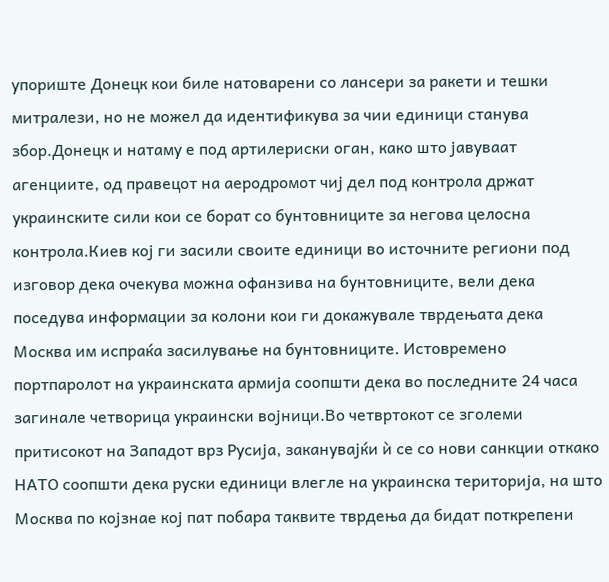упориште Донецк кои биле натоварени со лансери за ракети и тешки митралези, но не можел да идентификува за чии единици станува збор.Донецк и натаму е под артилериски оган, како што јавуваат агенциите, од правецот на аеродромот чиј дел под контрола држат украинските сили кои се борат со бунтовниците за негова целосна контрола.Киев кој ги засили своите единици во источните региони под изговор дека очекува можна офанзива на бунтовниците, вели дека поседува информации за колони кои ги докажувале тврдењата дека Москва им испраќа засилување на бунтовниците. Истовремено портпаролот на украинската армија соопшти дека во последните 24 часа загинале четворица украински војници.Во четвртокот се зголеми притисокот на Западот врз Русија, заканувајќи ѝ се со нови санкции откако НАТО соопшти дека руски единици влегле на украинска територија, на што Москва по којзнае кој пат побара таквите тврдења да бидат поткрепени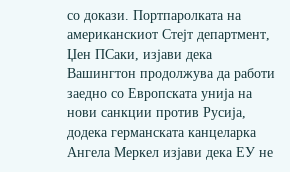со докази. Портпаролката на американскиот Стејт департмент, Џен ПСаки, изјави дека Вашингтон продолжува да работи заедно со Европската унија на нови санкции против Русија, додека германската канцеларка Ангела Меркел изјави дека ЕУ не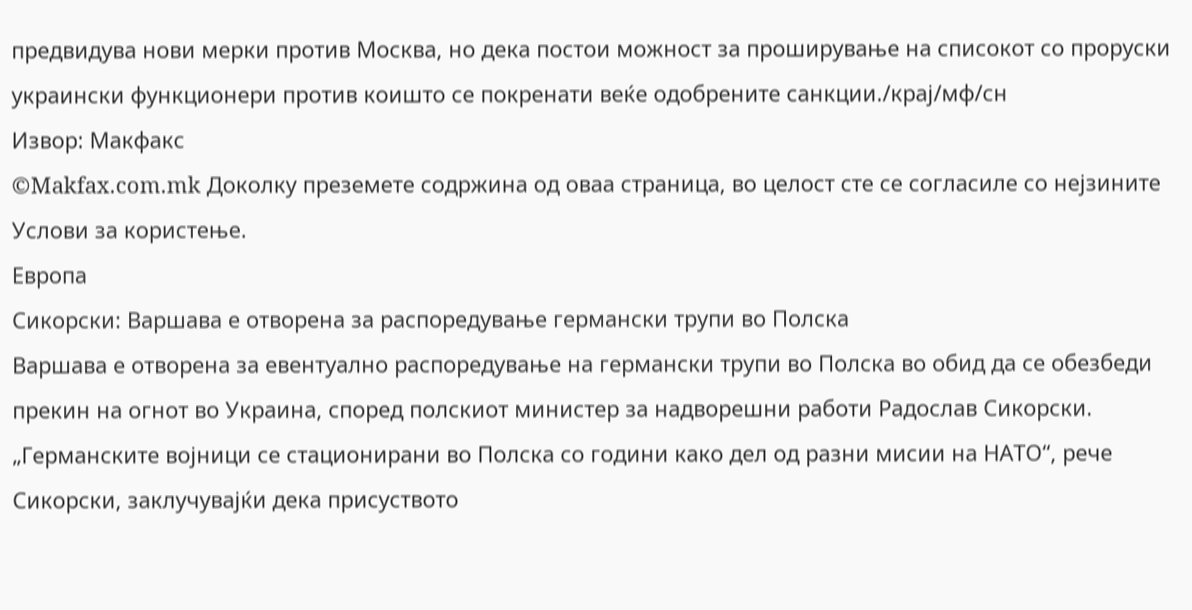предвидува нови мерки против Москва, но дека постои можност за проширување на списокот со проруски украински функционери против коишто се покренати веќе одобрените санкции./крај/мф/сн
Извор: Макфакс
©Makfax.com.mk Доколку преземете содржина од оваа страница, во целост сте се согласиле со нејзините Услови за користење.
Европа
Сикорски: Варшава е отворена за распоредување германски трупи во Полска
Варшава е отворена за евентуално распоредување на германски трупи во Полска во обид да се обезбеди прекин на огнот во Украина, според полскиот министер за надворешни работи Радослав Сикорски.
„Германските војници се стационирани во Полска со години како дел од разни мисии на НАТО“, рече Сикорски, заклучувајќи дека присуството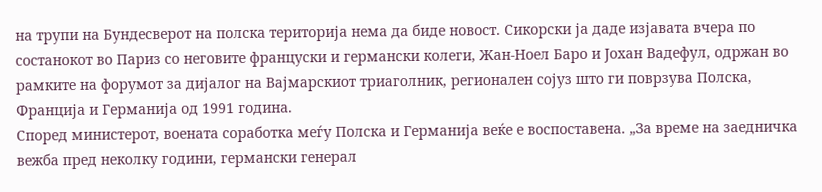на трупи на Бундесверот на полска територија нема да биде новост. Сикорски ја даде изјавата вчера по состанокот во Париз со неговите француски и германски колеги, Жан-Ноел Баро и Јохан Вадефул, одржан во рамките на форумот за дијалог на Вајмарскиот триаголник, регионален сојуз што ги поврзува Полска, Франција и Германија од 1991 година.
Според министерот, воената соработка меѓу Полска и Германија веќе е воспоставена. „За време на заедничка вежба пред неколку години, германски генерал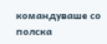командуваше со полска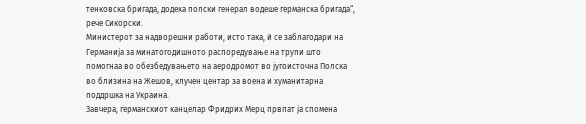тенковска бригада, додека полски генерал водеше германска бригада“, рече Сикорски.
Министерот за надворешни работи, исто така, ѝ се заблагодари на Германија за минатогодишното распоредување на трупи што помогнаа во обезбедувањето на аеродромот во југоисточна Полска во близина на Жешов, клучен центар за воена и хуманитарна поддршка на Украина.
Завчера, германскиот канцелар Фридрих Мерц првпат ја спомена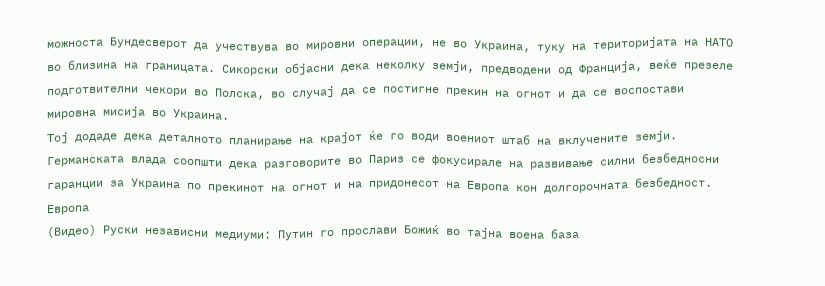можноста Бундесверот да учествува во мировни операции, не во Украина, туку на територијата на НАТО во близина на границата. Сикорски објасни дека неколку земји, предводени од Франција, веќе презеле подготвителни чекори во Полска, во случај да се постигне прекин на огнот и да се воспостави мировна мисија во Украина.
Тој додаде дека деталното планирање на крајот ќе го води воениот штаб на вклучените земји. Германската влада соопшти дека разговорите во Париз се фокусирале на развивање силни безбедносни гаранции за Украина по прекинот на огнот и на придонесот на Европа кон долгорочната безбедност.
Европа
(Видео) Руски независни медиуми: Путин го прослави Божиќ во тајна воена база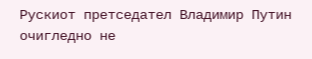Рускиот претседател Владимир Путин очигледно не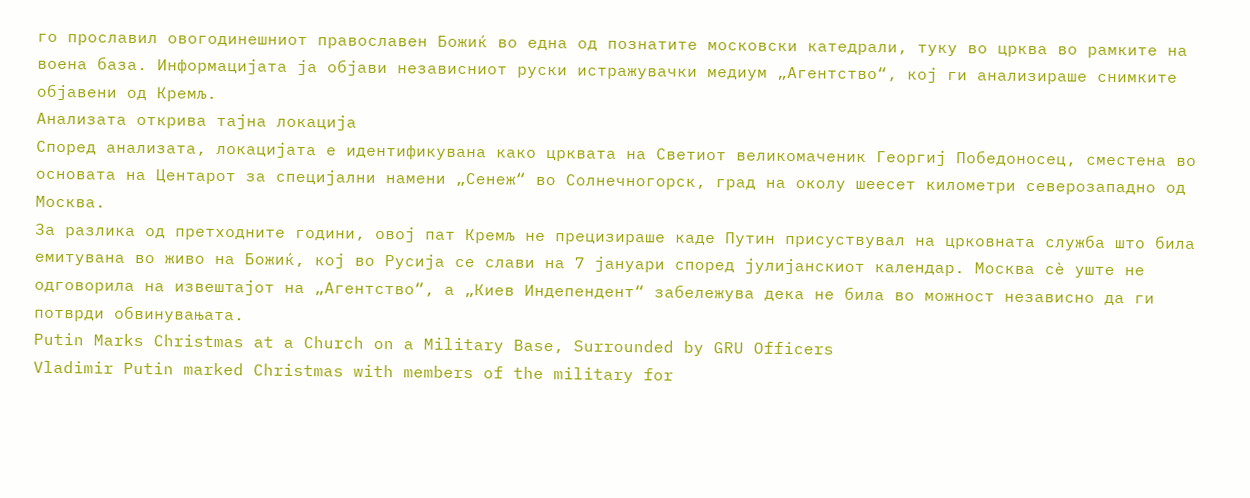го прославил овогодинешниот православен Божиќ во една од познатите московски катедрали, туку во црква во рамките на воена база. Информацијата ја објави независниот руски истражувачки медиум „Агентство“, кој ги анализираше снимките објавени од Кремљ.
Анализата открива тајна локација
Според анализата, локацијата е идентификувана како црквата на Светиот великомаченик Георгиј Победоносец, сместена во основата на Центарот за специјални намени „Сенеж“ во Солнечногорск, град на околу шеесет километри северозападно од Москва.
За разлика од претходните години, овој пат Кремљ не прецизираше каде Путин присуствувал на црковната служба што била емитувана во живо на Божиќ, кој во Русија се слави на 7 јануари според јулијанскиот календар. Москва сè уште не одговорила на извештајот на „Агентство“, а „Киев Индепендент“ забележува дека не била во можност независно да ги потврди обвинувањата.
Putin Marks Christmas at a Church on a Military Base, Surrounded by GRU Officers
Vladimir Putin marked Christmas with members of the military for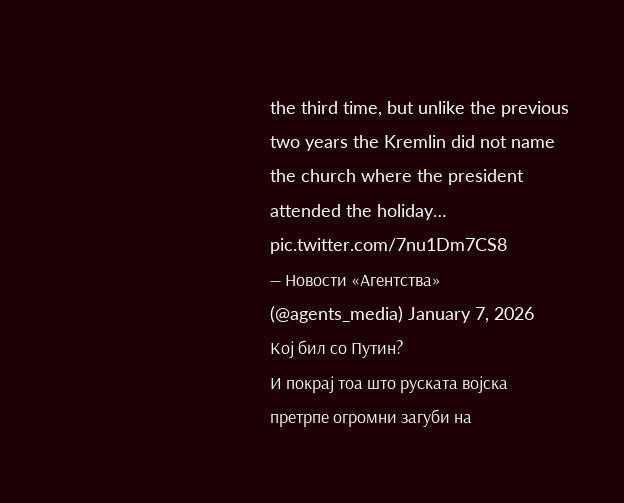the third time, but unlike the previous two years the Kremlin did not name the church where the president attended the holiday… pic.twitter.com/7nu1Dm7CS8
— Новости «Агентства» (@agents_media) January 7, 2026
Кој бил со Путин?
И покрај тоа што руската војска претрпе огромни загуби на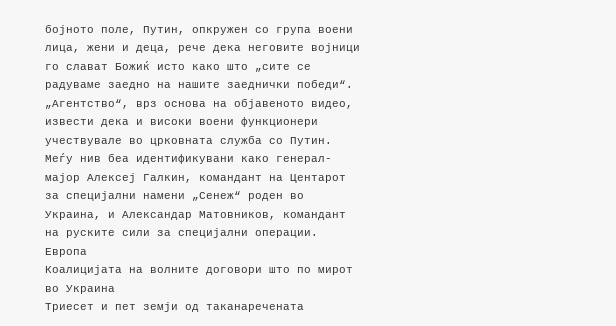бојното поле, Путин, опкружен со група воени лица, жени и деца, рече дека неговите војници го слават Божиќ исто како што „сите се радуваме заедно на нашите заеднички победи“.
„Агентство“, врз основа на објавеното видео, извести дека и високи воени функционери учествувале во црковната служба со Путин. Меѓу нив беа идентификувани како генерал-мајор Алексеј Галкин, командант на Центарот за специјални намени „Сенеж“ роден во Украина, и Александар Матовников, командант на руските сили за специјални операции.
Европа
Коалицијата на волните договори што по мирот во Украина
Триесет и пет земји од таканаречената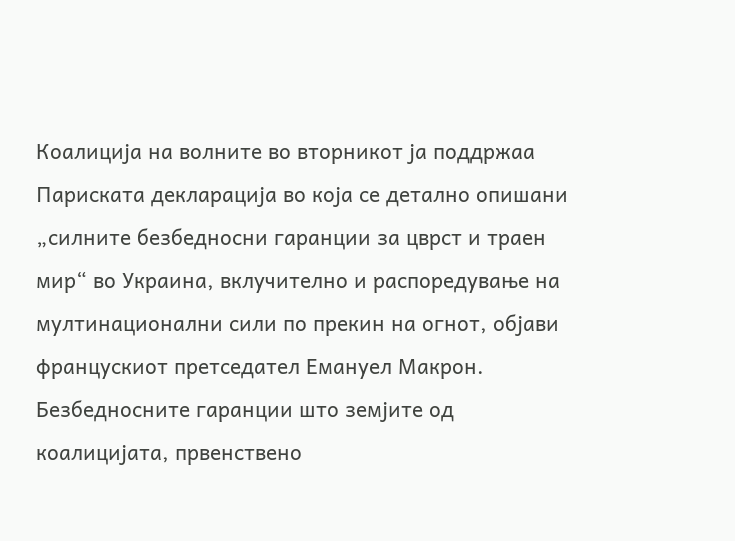Коалиција на волните во вторникот ја поддржаа Париската декларација во која се детално опишани „силните безбедносни гаранции за цврст и траен мир“ во Украина, вклучително и распоредување на мултинационални сили по прекин на огнот, објави францускиот претседател Емануел Макрон.
Безбедносните гаранции што земјите од коалицијата, првенствено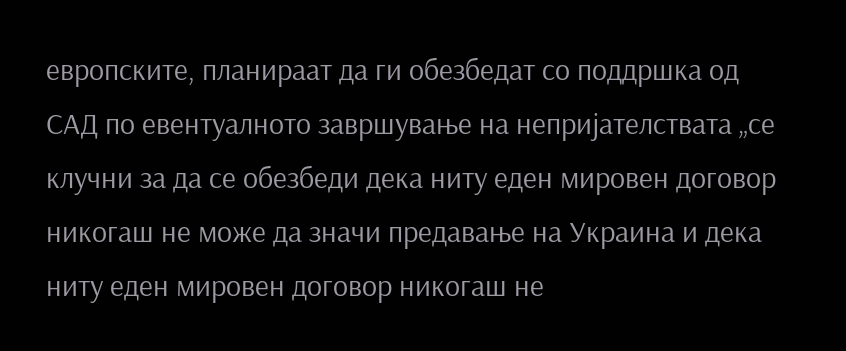европските, планираат да ги обезбедат со поддршка од САД по евентуалното завршување на непријателствата „се клучни за да се обезбеди дека ниту еден мировен договор никогаш не може да значи предавање на Украина и дека ниту еден мировен договор никогаш не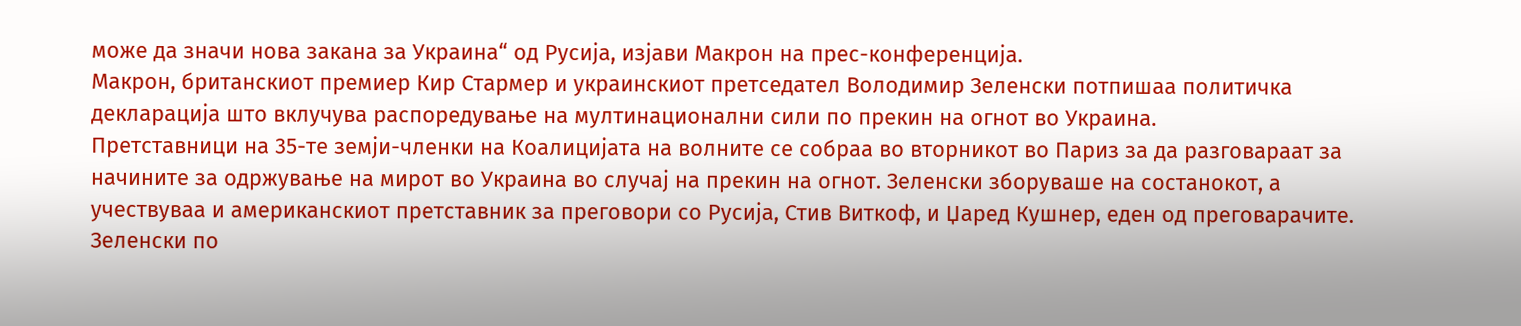може да значи нова закана за Украина“ од Русија, изјави Макрон на прес-конференција.
Макрон, британскиот премиер Кир Стармер и украинскиот претседател Володимир Зеленски потпишаа политичка декларација што вклучува распоредување на мултинационални сили по прекин на огнот во Украина.
Претставници на 35-те земји-членки на Коалицијата на волните се собраа во вторникот во Париз за да разговараат за начините за одржување на мирот во Украина во случај на прекин на огнот. Зеленски зборуваше на состанокот, а учествуваа и американскиот претставник за преговори со Русија, Стив Виткоф, и Џаред Кушнер, еден од преговарачите.
Зеленски по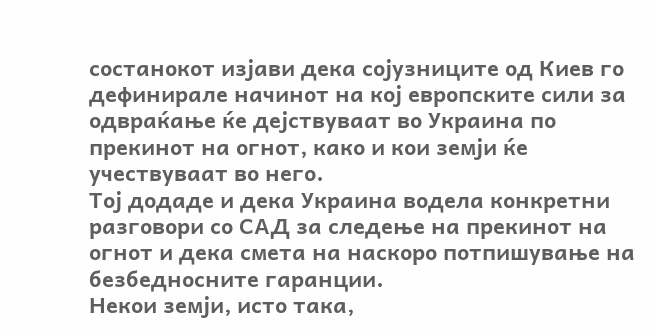состанокот изјави дека сојузниците од Киев го дефинирале начинот на кој европските сили за одвраќање ќе дејствуваат во Украина по прекинот на огнот, како и кои земји ќе учествуваат во него.
Тој додаде и дека Украина водела конкретни разговори со САД за следење на прекинот на огнот и дека смета на наскоро потпишување на безбедносните гаранции.
Некои земји, исто така,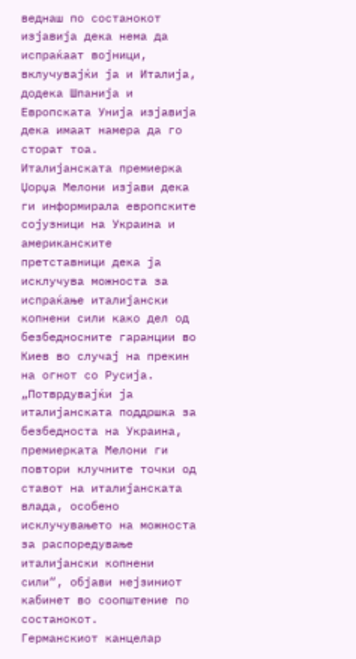веднаш по состанокот изјавија дека нема да испраќаат војници, вклучувајќи ја и Италија, додека Шпанија и Европската Унија изјавија дека имаат намера да го сторат тоа.
Италијанската премиерка Џорџа Мелони изјави дека ги информирала европските сојузници на Украина и американските претставници дека ја исклучува можноста за испраќање италијански копнени сили како дел од безбедносните гаранции во Киев во случај на прекин на огнот со Русија.
„Потврдувајќи ја италијанската поддршка за безбедноста на Украина, премиерката Мелони ги повтори клучните точки од ставот на италијанската влада, особено исклучувањето на можноста за распоредување италијански копнени сили“, објави нејзиниот кабинет во соопштение по состанокот.
Германскиот канцелар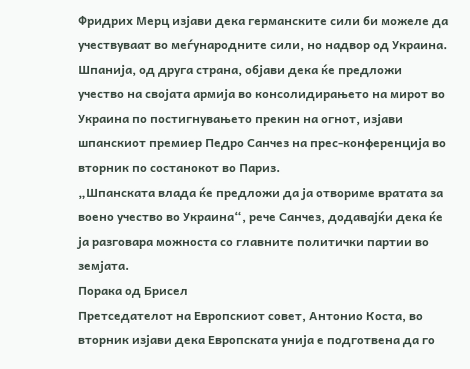Фридрих Мерц изјави дека германските сили би можеле да учествуваат во меѓународните сили, но надвор од Украина.
Шпанија, од друга страна, објави дека ќе предложи учество на својата армија во консолидирањето на мирот во Украина по постигнувањето прекин на огнот, изјави шпанскиот премиер Педро Санчез на прес-конференција во вторник по состанокот во Париз.
„Шпанската влада ќе предложи да ја отвориме вратата за воено учество во Украина“, рече Санчез, додавајќи дека ќе ја разговара можноста со главните политички партии во земјата.
Порака од Брисел
Претседателот на Европскиот совет, Антонио Коста, во вторник изјави дека Европската унија е подготвена да го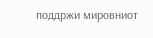поддржи мировниот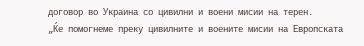договор во Украина со цивилни и воени мисии на терен.
„Ќе помогнеме преку цивилните и воените мисии на Европската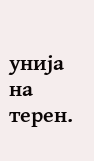унија на терен.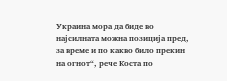Украина мора да биде во најсилната можна позиција пред, за време и по какво било прекин на огнот“, рече Коста по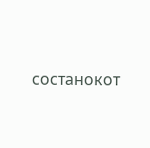состанокот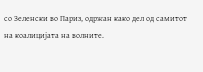со Зеленски во Париз, одржан како дел од самитот на коалицијата на волните.